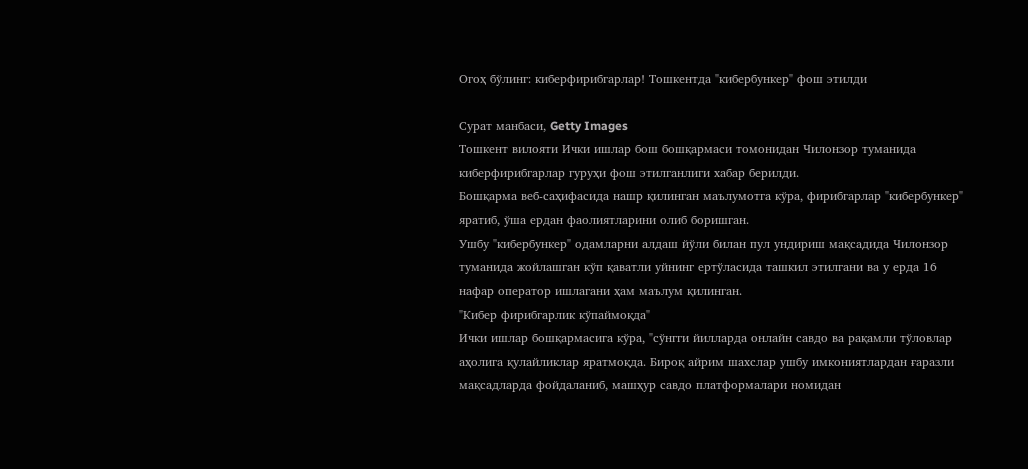Огоҳ бўлинг: киберфирибгарлар! Тошкентда "кибербункер" фош этилди

Сурат манбаси, Getty Images
Тошкент вилояти Ички ишлар бош бошқармаси томонидан Чилонзор туманида киберфирибгарлар гуруҳи фош этилганлиги хабар берилди.
Бошқарма веб-саҳифасида нашр қилинган маълумотга кўра, фирибгарлар "кибербункер" яратиб, ўша ердан фаолиятларини олиб боришган.
Ушбу "кибербункер" одамларни алдаш йўли билан пул ундириш мақсадида Чилонзор туманида жойлашган кўп қаватли уйнинг ертўласида ташкил этилгани ва у ерда 16 нафар оператор ишлагани ҳам маълум қилинган.
"Кибер фирибгарлик кўпаймоқда"
Ички ишлар бошқармасига кўра, "сўнгги йилларда онлайн савдо ва рақамли тўловлар аҳолига қулайликлар яратмоқда. Бироқ айрим шахслар ушбу имкониятлардан ғаразли мақсадларда фойдаланиб, машҳур савдо платформалари номидан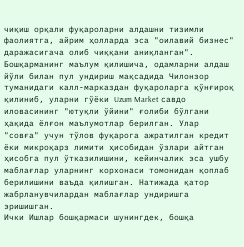чиқиш орқали фуқароларни алдашни тизимли фаолиятга, айрим ҳолларда эса "оилавий бизнес" даражасигача олиб чиққани аниқланган".
Бошқарманинг маълум қилишича, одамларни алдаш йўли билан пул ундириш мақсадида Чилонзор туманидаги калл-марказдан фуқароларга қўнғироқ қилиниб, уларни гўёки Uzum Market савдо иловасининг "ютуқли ўйини" ғолиби бўлгани ҳақида ёлғон маълумотлар берилган. Улар "совға" учун тўлов фуқарога ажратилган кредит ёки микроқарз лимити ҳисобидан ўзлари айтган ҳисобга пул ўтказилишини, кейинчалик эса ушбу маблағлар уларнинг корхонаси томонидан қоплаб берилишини ваъда қилишган. Натижада қатор жабрланувчилардан маблағлар ундиришга эришишган.
Ички Ишлар бошқармаси шунингдек, бошқа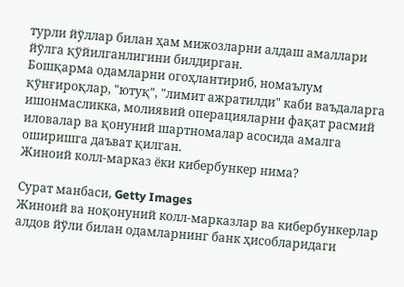турли йўллар билан ҳам мижозларни алдаш амаллари йўлга қўйилганлигини билдирган.
Бошқарма одамларни огоҳлантириб, номаълум қўнғироқлар, "ютуқ", "лимит ажратилди" каби ваъдаларга ишонмасликка, молиявий операцияларни фақат расмий иловалар ва қонуний шартномалар асосида амалга оширишга даъват қилган.
Жиноий колл-марказ ёки кибербункер нима?

Сурат манбаси, Getty Images
Жиноий ва ноқонуний колл-марказлар ва кибербункерлар алдов йўли билан одамларнинг банк ҳисобларидаги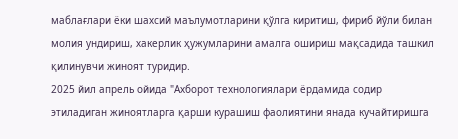маблағлари ёки шахсий маълумотларини қўлга киритиш, фириб йўли билан молия ундириш, хакерлик ҳужумларини амалга ошириш мақсадида ташкил қилинувчи жиноят туридир.
2025 йил апрель ойида "Ахборот технологиялари ёрдамида содир этиладиган жиноятларга қарши курашиш фаолиятини янада кучайтиришга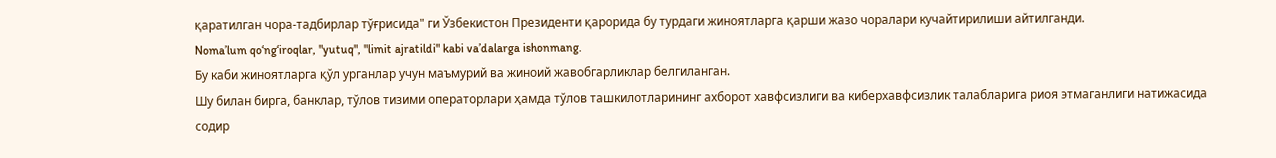қаратилган чора-тадбирлар тўғрисида" ги Ўзбекистон Президенти қарорида бу турдаги жиноятларга қарши жазо чоралари кучайтирилиши айтилганди.
Noma’lum qo‘ng‘iroqlar, "yutuq", "limit ajratildi" kabi va’dalarga ishonmang.
Бу каби жиноятларга қўл урганлар учун маъмурий ва жиноий жавобгарликлар белгиланган.
Шу билан бирга, банклар, тўлов тизими операторлари ҳамда тўлов ташкилотларининг ахборот хавфсизлиги ва киберхавфсизлик талабларига риоя этмаганлиги натижасида содир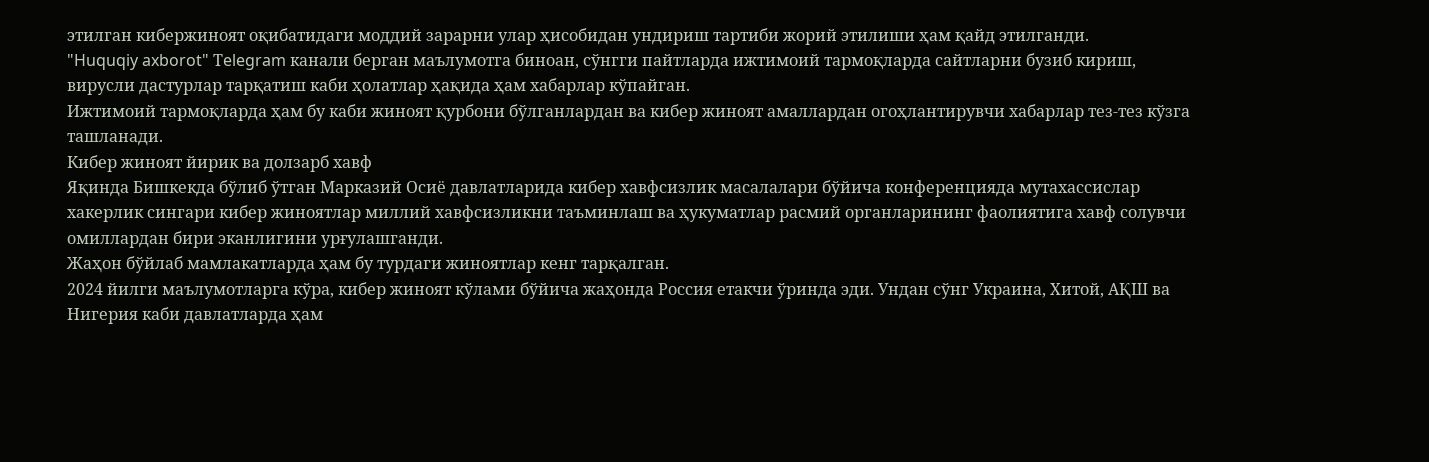этилган кибержиноят оқибатидаги моддий зарарни улар ҳисобидан ундириш тартиби жорий этилиши ҳам қайд этилганди.
"Huquqiy axborot" Тelegram канали берган маълумотга биноан, сўнгги пайтларда ижтимоий тармоқларда сайтларни бузиб кириш, вирусли дастурлар тарқатиш каби ҳолатлар ҳақида ҳам хабарлар кўпайган.
Ижтимоий тармоқларда ҳам бу каби жиноят қурбони бўлганлардан ва кибер жиноят амаллардан огоҳлантирувчи хабарлар тез-тез кўзга ташланади.
Кибер жиноят йирик ва долзарб хавф
Яқинда Бишкекда бўлиб ўтган Марказий Осиё давлатларида кибер хавфсизлик масалалари бўйича конференцияда мутахассислар хакерлик сингари кибер жиноятлар миллий хавфсизликни таъминлаш ва ҳукуматлар расмий органларининг фаолиятига хавф солувчи омиллардан бири эканлигини урғулашганди.
Жаҳон бўйлаб мамлакатларда ҳам бу турдаги жиноятлар кенг тарқалган.
2024 йилги маълумотларга кўра, кибер жиноят кўлами бўйича жаҳонда Россия етакчи ўринда эди. Ундан сўнг Украина, Хитой, АҚШ ва Нигерия каби давлатларда ҳам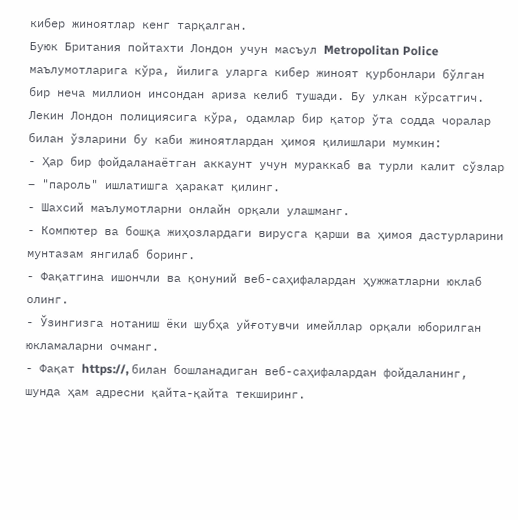кибер жиноятлар кенг тарқалган.
Буюк Британия пойтахти Лондон учун масъул Metropolitan Police маълумотларига кўра, йилига уларга кибер жиноят қурбонлари бўлган бир неча миллион инсондан ариза келиб тушади. Бу улкан кўрсатгич.
Лекин Лондон полициясига кўра, одамлар бир қатор ўта содда чоралар билан ўзларини бу каби жиноятлардан ҳимоя қилишлари мумкин:
- Ҳар бир фойдаланаётган аккаунт учун мураккаб ва турли калит сўзлар – "пароль" ишлатишга ҳаракат қилинг.
- Шахсий маълумотларни онлайн орқали улашманг.
- Компютер ва бошқа жиҳозлардаги вирусга қарши ва ҳимоя дастурларини мунтазам янгилаб боринг.
- Фақатгина ишончли ва қонуний веб-саҳифалардан ҳужжатларни юклаб олинг.
- Ўзингизга нотаниш ёки шубҳа уйғотувчи имейллар орқали юборилган юкламаларни очманг.
- Фақат https://, билан бошланадиган веб-саҳифалардан фойдаланинг, шунда ҳам адресни қайта-қайта текширинг.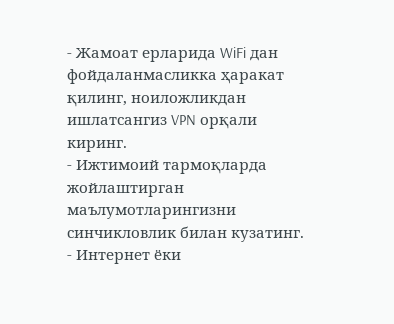- Жамоат ерларида WiFi дан фойдаланмасликка ҳаракат қилинг, ноиложликдан ишлатсангиз VPN орқали киринг.
- Ижтимоий тармоқларда жойлаштирган маълумотларингизни синчикловлик билан кузатинг.
- Интернет ёки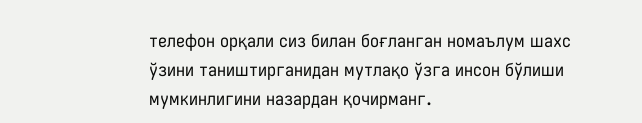телефон орқали сиз билан боғланган номаълум шахс ўзини таништирганидан мутлақо ўзга инсон бўлиши мумкинлигини назардан қочирманг.